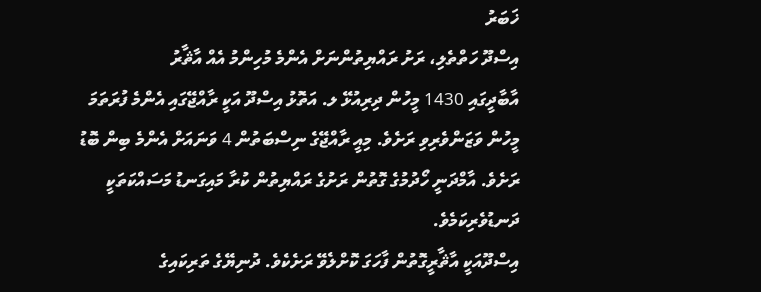ޚަބަރު
އިސްދޫ ހަތްތެލި، ރަށު ރައްޔިތުންނަށް އެންމެ މުހިންމު އެއް އާޘާރު
އާބާދީގައި 1430 މީހުން ދިރިއުޅޭ ލ. އަތޮޅު އިސްދޫ އަކީ ރާއްޖޭގައި އެންމެ ފުރަތަމަ މީހުން ވަޒަންވެރިވި ރަށެވެ. މިއީ ރާއްޖޭގެ ނިސްބަތުން 4 ވަނައަށް އެންމެ ބިން ބޮޑު ރަށެވެ. އާމްދަނީ ހޯދުމުގެ ގޮތުން ރަށުގެ ރައްޔިތުން ކުރާ މައިގަނޑު މަސައްކަތަކީ ދަނޑުވެރިކަމެވެ.
އިސްދޫއަކީ އާޘާރީގޮތުން ފާހަގަ ކޮށްލެވޭ ރަށެކެވެ. ދުނިޔޭގެ ތަރިކައިގެ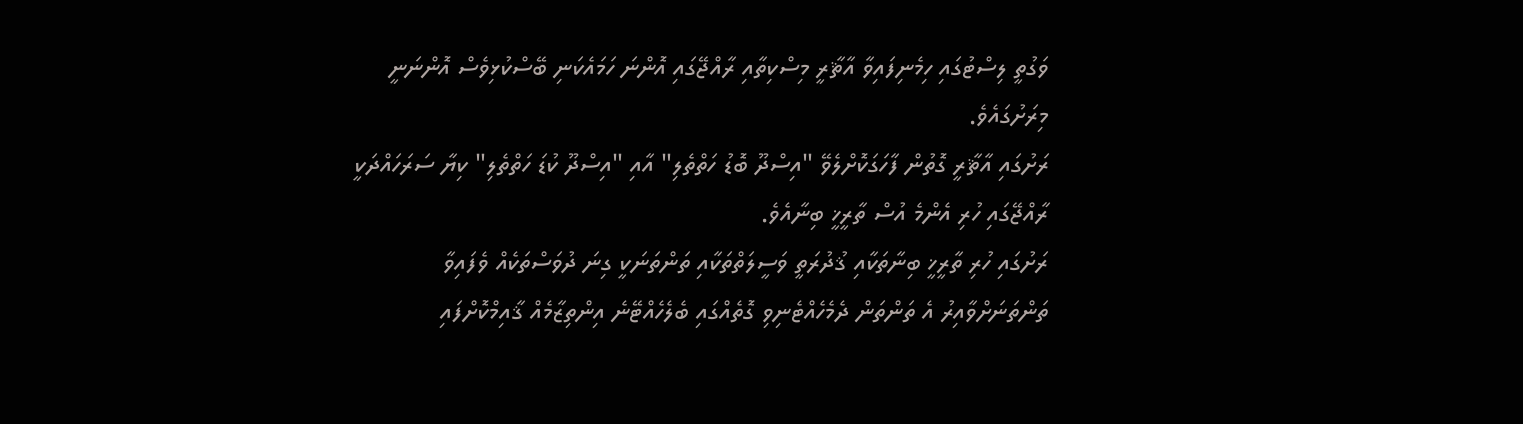ވަގުތީ ލިސްޓުގައި ހިމެނިފައިވާ އާޘާރީ މިސްކިތާއި ރާއްޖޭގައި އޮންނަ ހަމައެކަނި ބޭސްކުޅިވެސް އޮންނަނީ މިރަށުގައެވެ.
ރަށުގައި އާޘާރީ ގޮތުން ފާހަގަކޮށްލެވޭ "އިސްދޫ ބޮޑު ހަތްތެލި" އާއި "އިސްދޫ ކުޑަ ހަތްތެލި" ކިޔާ ސަރަހައްދަކީ ރާއްޖޭގައި ހުރި އެންމެ އުސް ތާރީޚީ ބިނާއެވެ.
ރަށުގައި ހުރި ތާރީޚީ ބިނާތަކާއި ޤުދުރަތީ ވަސީލަތްތަކާއި ތަންތަނަކީ ގިނަ ދުވަސްތަކެއް ވެފައިވާ ތަންތަނަށްވާއިރު އެ ތަންތަން ދެމެހެއްޓެނިވި ގޮތެއްގައި ބެލެހެއްޓޭނެ އިންތިޒާމެއް ޤާއިމްކޮށްފައި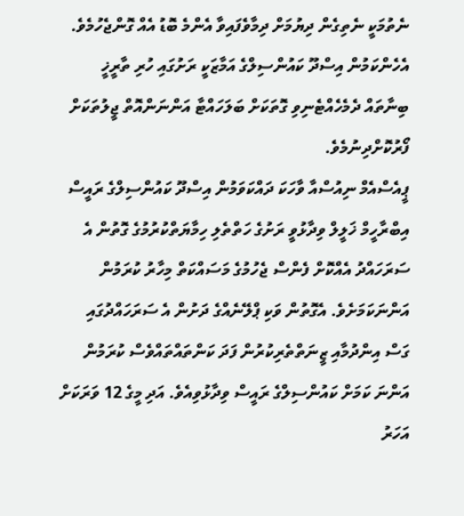ނެތުމަކީ ނެތިގެން ދިޔުމަށް ދިމާވެފައިވާ އެންމެ ބޮޑު އެއް ގޮންޖެހުމެވެ. އެހެންކަމުން އިސްދޫ ކައުންސިލްގެ އަމާޒަކީ ރަށުގައި ހުރި ތާރީޚީ ބިނާތައް ދެމެހެއްޓެނިވި ގޮތަކަށް ބަލަހައްޓާ އަންނަންއޮތް ޖީލުތަކަށް ފޯރުކޮށްދިނުމެވެ.
ޕީއެސްއެމް ނިއުސްއާ ވާހަކަ ދައްކަވަމުން އިސްދޫ ކައުންސިލްގެ ރައީސް އިބްރާހީމް ޚަލީލް ވިދާޅުވީ ރަށުގެ ހަތްތެލި ހިމާޔަތްކުރުމުގެ ގޮތުން އެ ސަރަހައްދު އެއްކޮށް ފެންސް ޖެހުމުގެ މަސައްކަތް މިހާރު ކުރަމުން އަންނަކަމަށެވެ. އެގޮތުން ވަކި ޕްލޭނެއްގެ ދަށުން އެ ސަރަހައްދުގައި ގަސް އިންދުމާއި ޒީނަތްތެރިކުރުން ފަދަ ކަންތައްތައްވެސް ކުރަމުން އަންނަ ކަމަށް ކައުންސިލްގެ ރައީސް ވިދާޅުވިއެވެ. އަދި މީގެ 12 ވަރަކަށް އަހަރު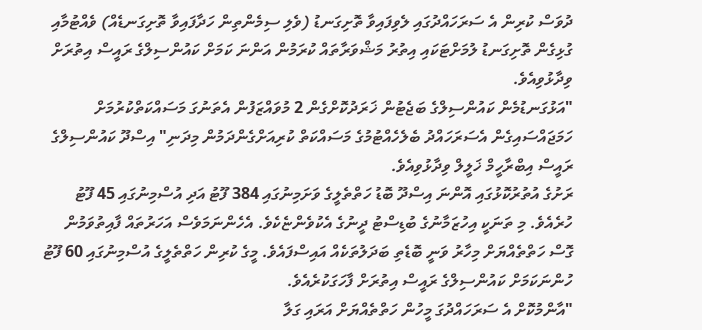ދުވަސް ކުރިން އެ ސަރަހައްދުގައި ލެވިފައިވާ ތޮށިގަނޑު (ވެލި ސިމެންތިން ހަދާފައިވާ ތޮށިގަނޑެއް) ވެއްޓުމާއި ގުޅިގެން ތޮށިގަނޑު ލުމަށްޓަކައި އިތުރު މަޝްވަރާތައް ކުރަމުން އަންނަ ކަމަށް ކައުންސިލްގެ ރައީސް އިތުރަށް ވިދާޅުވިއެވެ.
"އަޅުގަނޑުމެން ކައުންސިލްގެ ބަޖެޓުން ޚަރަދުކޮށްގެން 2 މުވައްޒަފުން އެތަނުގަ މަސައްކަތްކުރުމަށް ހަމަޖައްސައިގެން އެސަރަހައްދު ބެލެހެއްޓުމުގެ މަސައްކަތް ކުރިއަށްގެންދަމުން މިދަނި" އިސްދޫ ކައުންސިލްގެ ރައީސް އިބްރާހީމް ޚަލީލް ވިދާޅުވިއެވެ.
ރަށުގެ އުތުރުކޮޅުގައި އޮންނަ އިސްދޫ ބޮޑު ހަތްތެލީގެ ވަށަމިނުގައި 384 ފޫޓު އަދި އުސްމިނުގައި 45 ފޫޓު ހުރެއެވެ. މި ތަނަކީ އިހުޒަމާނުގެ ބުޑިސްޓު ދީނުގެ އެކުވެންޏެކެވެ. އެހެންނަމަވެސް އަހަރުތައް ފާއިތުވަމުން ގޮސް ހަތްތެއްޔަށް މިހާރު ވަނީ ބޮޑެތި ބަދަލުތަކެއް އައިސްފައެވެ. މީގެ ކުރިން ހަތްތެލީގެ އުސްމިނުގައި 60 ފޫޓު ހުންނަކަމަށް ކައުންސިލްގެ ރައީސް އިތުރަށް ފާހަގަކުރެއެވެ.
"އާންމުކޮށް އެ ސަރަހައްދުގަ މީހުން ހަތްތެއްޔަށް އަރައި ގަލާ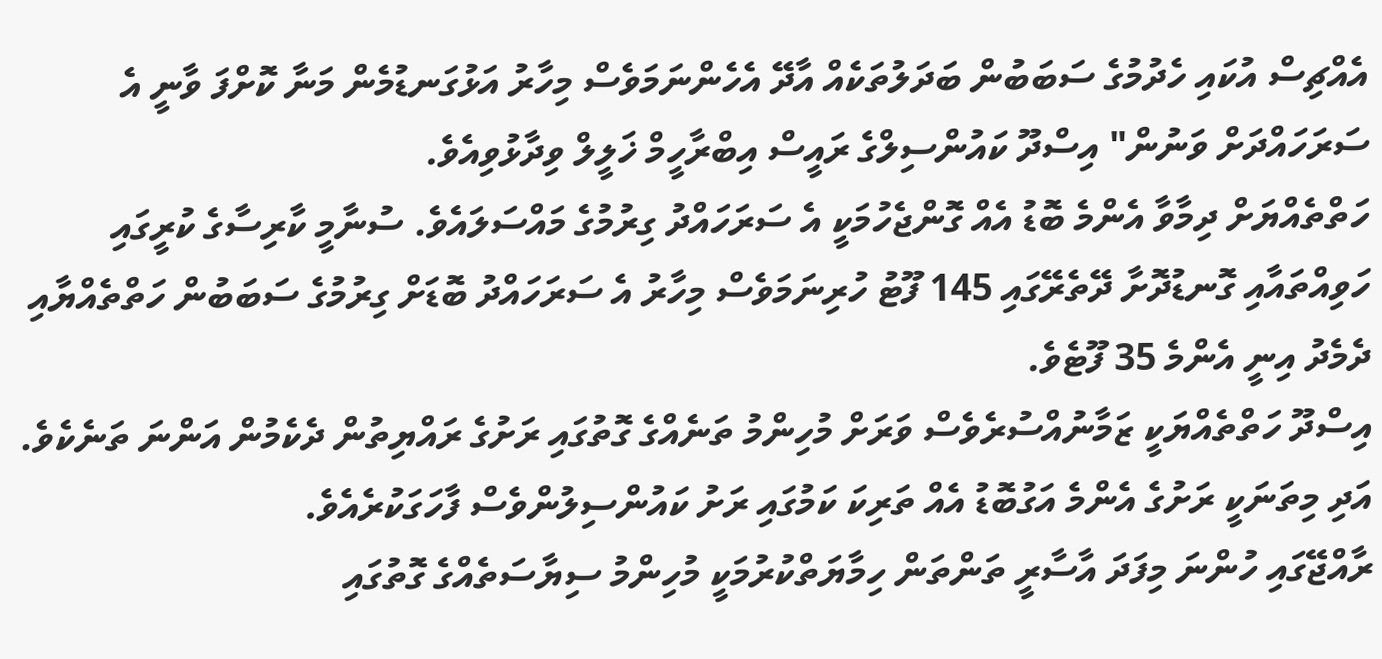އެއްޗިސް އުކައި ހެދުމުގެ ސަބަބުން ބަދަލުތަކެއް އާދޭ އެހެންނަމަވެސް މިހާރު އަޅުގަނޑުމެން މަނާ ކޮށްފަ ވާނީ އެ ސަރަހައްދަށް ވަނުން" އިސްދޫ ކައުންސިލްގެ ރައީސް އިބްރާހީމް ޚަލީލް ވިދާޅުވިއެވެ.
ހަތްތެއްޔަށް ދިމާވާ އެންމެ ބޮޑު އެއް ގޮންޖެހުމަކީ އެ ސަރަހައްދު ގިރުމުގެ މައްސަލައެވެ. ސުނާމީ ކާރިސާގެ ކުރީގައި ހަވިއްތައާއި ގޮނޑުދޮށާ ދޭތެރޭގައި 145 ފޫޓު ހުރިނަމަވެސް މިހާރު އެ ސަރަހައްދު ބޮޑަށް ގިރުމުގެ ސަބަބުން ހަތްތެއްޔާއި ދެމެދު އިނީ އެންމެ 35 ފޫޓެވެ.
އިސްދޫ ހަތްތެއްޔަކީ ޒަމާނުއްސުރެވެސް ވަރަށް މުހިންމު ތަނެއްގެ ގޮތުގައި ރަށުގެ ރައްޔިތުން ދެކެމުން އަންނަ ތަނެކެވެ. އަދި މިތަނަކީ ރަށުގެ އެންމެ އަގުބޮޑު އެއް ތަރިކަ ކަމުގައި ރަށު ކައުންސިލުންވެސް ފާހަގަކުރެއެވެ.
ރާއްޖޭގައި ހުންނަ މިފަދަ އާސާރީ ތަންތަން ހިމާޔަތްކުރުމަކީ މުހިންމު ސިޔާސަތެއްގެ ގޮތުގައި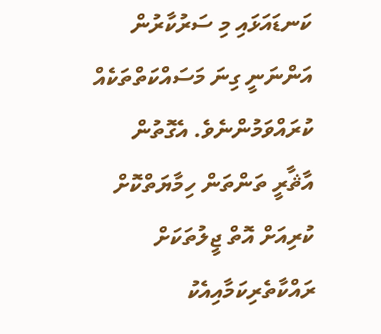ކަނޑައަޅައި މި ސަރުކާރުން އަންނަނީ ގިނަ މަސައްކަތްތަކެއް ކުރައްވަމުންނެވެ. އެގޮތުން އާޘާރީ ތަންތަން ހިމާޔަތްކޮށް ކުރިއަށް އޮތް ޖީލުތަކަށް ރައްކާތެރިކަމާއިއެކު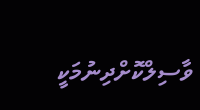ވާސިލްކޮށްދިނުމަކީ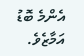އެންމެ ބޮޑު އަމާޒެވެ.